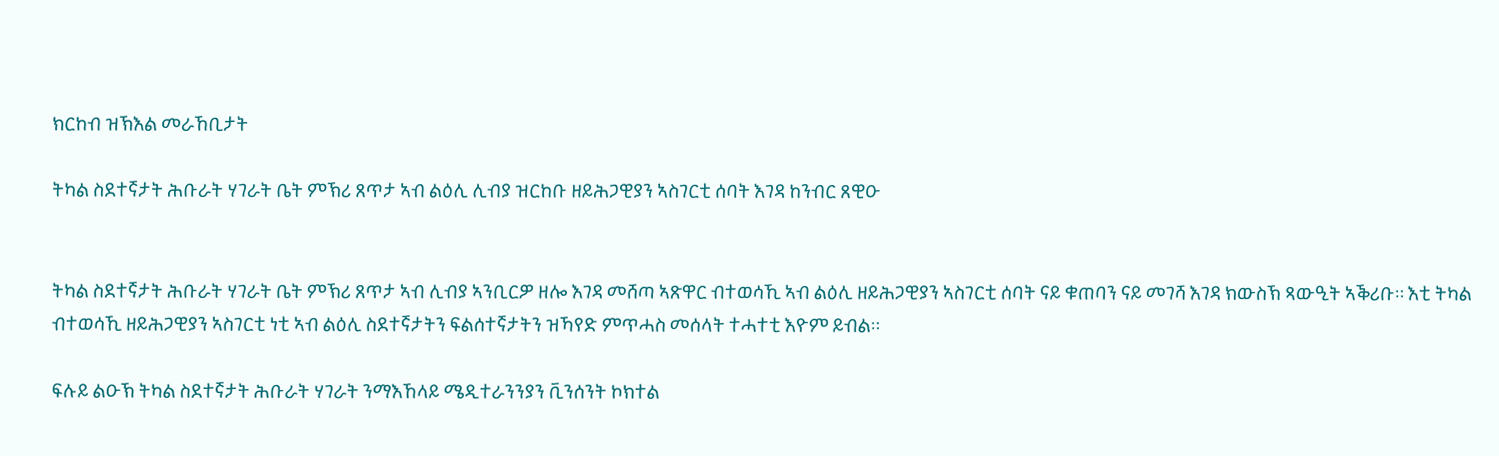ክርከብ ዝኽእል መራኸቢታት

ትካል ስደተኛታት ሕቡራት ሃገራት ቤት ምኽሪ ጸጥታ ኣብ ልዕሊ ሊብያ ዝርከቡ ዘይሕጋዊያን ኣስገርቲ ሰባት እገዳ ከንብር ጸዊዑ


ትካል ስደተኛታት ሕቡራት ሃገራት ቤት ምኽሪ ጸጥታ ኣብ ሊብያ ኣንቢርዎ ዘሎ እገዳ መሸጣ ኣጽዋር ብተወሳኺ ኣብ ልዕሊ ዘይሕጋዊያን ኣስገርቲ ሰባት ናይ ቁጠባን ናይ መገሻ እገዳ ክውስኽ ጻውዒት ኣቕሪቡ። እቲ ትካል ብተወሳኺ ዘይሕጋዊያን ኣስገርቲ ነቲ ኣብ ልዕሊ ስደተኛታትን ፍልሰተኛታትን ዝኻየድ ምጥሓስ መሰላት ተሓተቲ እዮም ይብል።

ፍሉይ ልዑኽ ትካል ስደተኛታት ሕቡራት ሃገራት ንማእኸላይ ሜዲተራንንያን ቪንሰንት ኮክተል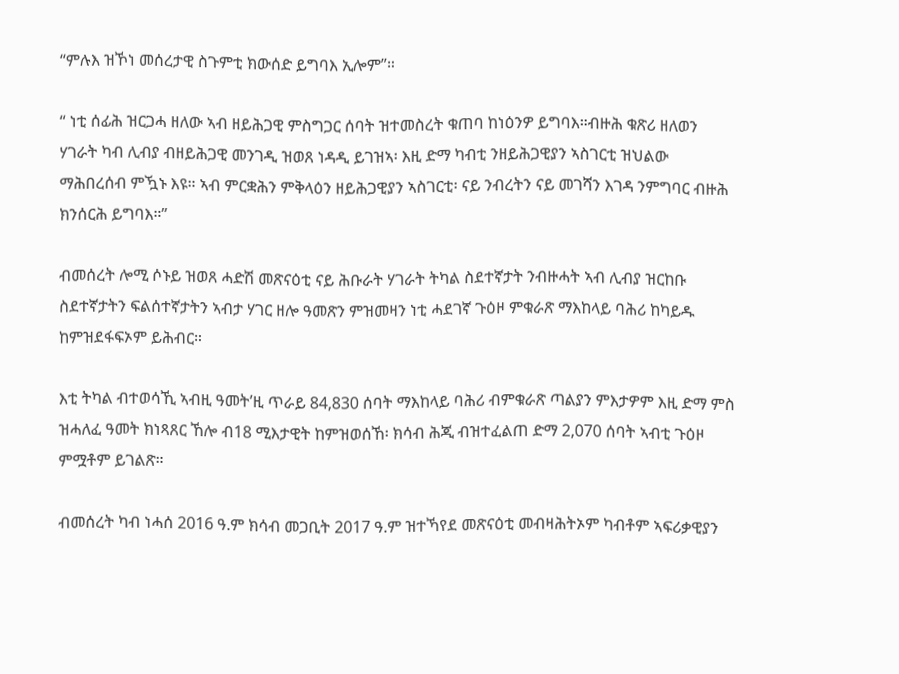“ምሉእ ዝኾነ መሰረታዊ ስጉምቲ ክውሰድ ይግባእ ኢሎም”።

“ ነቲ ሰፊሕ ዝርጋሓ ዘለው ኣብ ዘይሕጋዊ ምስግጋር ሰባት ዝተመስረት ቁጠባ ከነዕንዎ ይግባእ።ብዙሕ ቁጽሪ ዘለወን ሃገራት ካብ ሊብያ ብዘይሕጋዊ መንገዲ ዝወጸ ነዳዲ ይገዝኣ፡ እዚ ድማ ካብቲ ንዘይሕጋዊያን ኣስገርቲ ዝህልው ማሕበረሰብ ምዃኑ እዩ። ኣብ ምርቋሕን ምቅላዕን ዘይሕጋዊያን ኣስገርቲ፡ ናይ ንብረትን ናይ መገሻን እገዳ ንምግባር ብዙሕ ክንሰርሕ ይግባእ።”

ብመሰረት ሎሚ ሶኑይ ዝወጸ ሓድሽ መጽናዕቲ ናይ ሕቡራት ሃገራት ትካል ስደተኛታት ንብዙሓት ኣብ ሊብያ ዝርከቡ ስደተኛታትን ፍልሰተኛታትን ኣብታ ሃገር ዘሎ ዓመጽን ምዝመዛን ነቲ ሓደገኛ ጉዕዞ ምቁራጽ ማእከላይ ባሕሪ ከካይዱ ከምዝደፋፍኦም ይሕብር።

እቲ ትካል ብተወሳኺ ኣብዚ ዓመት’ዚ ጥራይ 84,830 ሰባት ማእከላይ ባሕሪ ብምቁራጽ ጣልያን ምእታዎም እዚ ድማ ምስ ዝሓለፈ ዓመት ክነጻጸር ኸሎ ብ18 ሚእታዊት ከምዝወሰኸ፡ ክሳብ ሕጂ ብዝተፈልጠ ድማ 2,070 ሰባት ኣብቲ ጉዕዞ ምሟቶም ይገልጽ።

ብመሰረት ካብ ነሓሰ 2016 ዓ.ም ክሳብ መጋቢት 2017 ዓ.ም ዝተኻየደ መጽናዕቲ መብዛሕትኦም ካብቶም ኣፍሪቃዊያን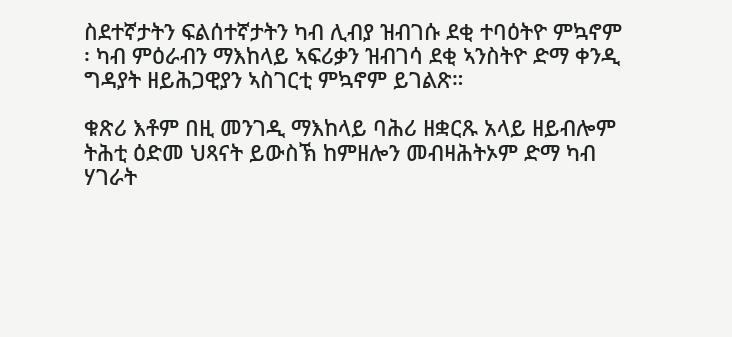ስደተኛታትን ፍልሰተኛታትን ካብ ሊብያ ዝብገሱ ደቂ ተባዕትዮ ምኳኖም ፡ ካብ ምዕራብን ማእከላይ ኣፍሪቃን ዝብገሳ ደቂ ኣንስትዮ ድማ ቀንዲ ግዳያት ዘይሕጋዊያን ኣስገርቲ ምኳኖም ይገልጽ።

ቁጽሪ እቶም በዚ መንገዲ ማእከላይ ባሕሪ ዘቋርጹ አላይ ዘይብሎም ትሕቲ ዕድመ ህጻናት ይውስኽ ከምዘሎን መብዛሕትኦም ድማ ካብ ሃገራት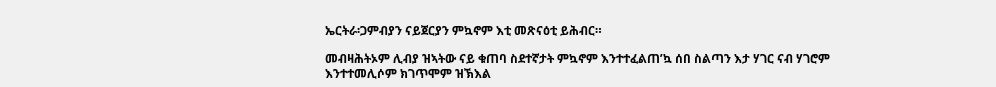ኤርትራ፡ጋምብያን ናይጀርያን ምኳኖም እቲ መጽናዕቲ ይሕብር።

መብዛሕትኦም ሊብያ ዝኣትው ናይ ቁጠባ ስደተኛታት ምኳኖም እንተተፈልጠ’ኳ ሰበ ስልጣን እታ ሃገር ናብ ሃገሮም እንተተመሊሶም ክገጥሞም ዝኽእል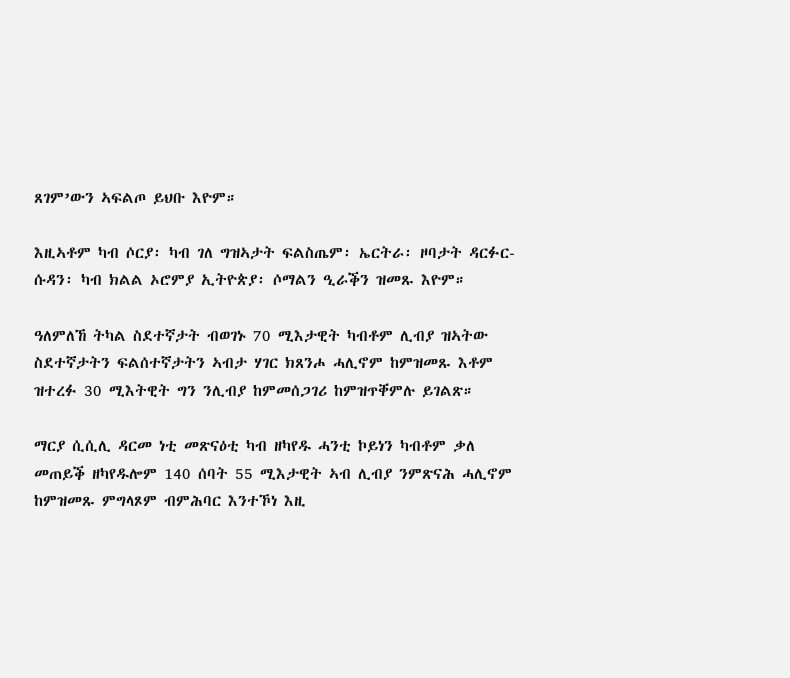ጸገም’ውን ኣፍልጦ ይህቡ እዮም።

እዚኣቶም ካብ ሶርያ፡ ካብ ገለ ግዝኣታት ፍልስጤም፡ ኤርትራ፡ ዞባታት ዳርፉር-ሱዳን፡ ካብ ክልል ኦሮምያ ኢትዮጵያ፡ ሶማልን ዒራቕን ዝመጹ እዮም።

ዓለምለኸ ትካል ስደተኛታት ብወገኑ 70 ሚእታዊት ካብቶም ሊብያ ዝኣትው ስደተኛታትን ፍልሰተኛታትን ኣብታ ሃገር ክጸንሖ ሓሊኖም ከምዝመጹ እቶም ዝተረፉ 30 ሚእትዊት ግን ንሊብያ ከምመሰጋገሪ ከምዝጥቐምሉ ይገልጽ።

ማርያ ሲሲሊ ዳርመ ነቲ መጽናዕቲ ካብ ዘካየዱ ሓንቲ ኮይነን ካብቶም ቃለ መጠይቕ ዘካየዱሎም 140 ሰባት 55 ሚእታዊት ኣብ ሊብያ ንምጽናሕ ሓሊኖም ከምዝመጹ ምግላጾም ብምሕባር እንተኾነ እዚ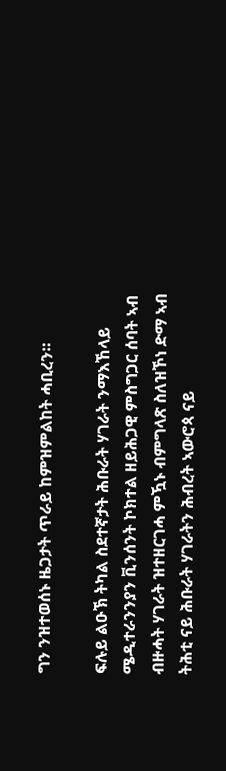ግን ንዝተወሰኑ ዜጋታት ጥራይ ከምዝምልከት ሓቢረን።

ፍሉይ ልዑኽ ትካል ስደተኛታት ሕቡራት ሃገራት ንማእኸላይ ሜዲተራንንያን ቪንሰንት ኮክተል ዘይሕጋዊ ምስግጋር ሰባት ኣብ ብዙሓት ሃገራት ዝተዘርገሓ ምዃኑ ብምግላጽ ስለዝኾነ ድማ ኣብ ትሕቲ ናይ ሕቡራት ሃገራትን ሕብረት ኣውሮጳ ናይ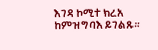እገዳ ኮሚተ ክረአ ከምዝግባእ ይገልጹ።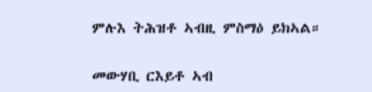ምሉእ ትሕዝቶ ኣብዚ ምስማዕ ይክኣል።

መውሃቢ ርእይቶ ኣብ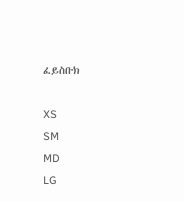ፈይስቡክ

XS
SM
MD
LG